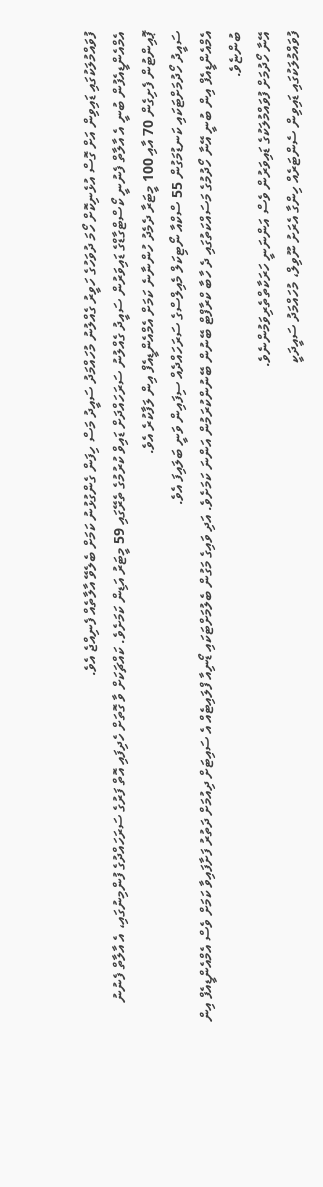ފުވައްމުލަކުގައި ޑައިވިން އަށް ގޮސް އުޅެނިކޮށް ހޯމަ ދުވަހުގެ ހަވީރު ގެއްލުނު މުހައްމަދު ސައީދު މަސް ހިފަން ގެންގުޅުނު ކަމަށް ބެލެވޭ އާލާތެއް ފެނިއްޖެ އެވެ.
އެމްއެންޑީއެފުން ބުނީ އެ އާލާތް ފެނުނީ ކޯސްޓްގާޑްގެ ޑައިވަރުން ސައީދު ގެއްލުނު ސަރަހައްދަށް ޑައިވް ކުރުމުގެ ތެރޭގައި 59 މީޓަރު އަޑިން ކަމަށެވެ. ކައްޗަކަށް ވާ ގޮތަށް ހެދިފައި އޮތް ފަރުގެ ސަރަހައްދުގެ ފުންމިނުގައި، އެ އާލާތް ފެނުނު ޕޮއިންޓުން ފެށިގެން 70 އާއި 100 މީޓަރާ ދެމެދު ހުންނާނެ ކަމަށް އެމްއެންޑީއެފް އިން ލަފާކުރެ އެވެ.
ސައީދު ހޯދުމަށްޓަކައި ކަނޑުމަގުން 55 ސްކްއާ ނޯޓިކަލް މެއިލްސްގެ ސަރަހައްދެއް ސިފައިން ވަނީ ބަލައިފަ އެވެ.
އެމްއެންޑީއެފް އިން ބުނީ އޭނާ ހޯދުމުގެ މަސައްކަތުގައި ދެ ހާބާ ކްރާފްޓް ބޭނުން ބޭނުންކުރަމުން އަންނަ ކަމަށެވެ. އަދި ވައިގެ މަގުން ބެލުމަށްޓަކައި ޑޯނިއާ ފްލައިޓެއް އެ ސައިޓަށް ދިއުމަށް ދަތުރު ފަށާފައިވާ ކަމަށް ވެސް އެމްއެންޑީއެފް އިން ބުންޏެވެ.
އޭނާ ހޯދުމަށް ފުވައްމުލަކުގެ ޑައިވަރުން ވެސް އަންނަނީ ހަރަކާތްތެރިވަމުންނެވެ.
ފުވައްމުލަކުގައި ޑައިވިން ސެންޓަރެއް ހިންގާ އެރަށު ނޫވިލް، މުހައްމަދު ސައީދަކީ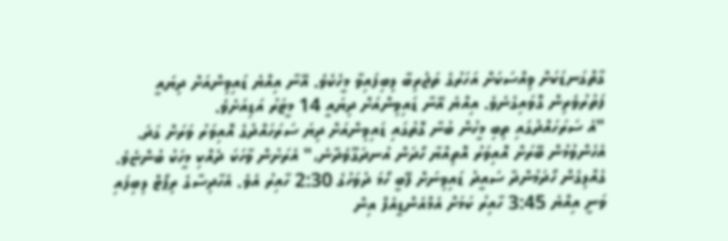ގާތްގަނޑަކަށް ވިއްސަކަށް އަހަރުގެ ތަޖުރިބާ ލިބިފައިވާ މީހެކެވެ. އޭނާ އިއްޔެ ޑައިވިންއަށް ދިޔައީ ފަތުރުވެރިން ގޮވައިގެނެވެ. އިއްޔެ އޭނާ ޑައިވިންއަށް ދިޔައީ 14 މީޓަރު އަޑިއަށެވެ.
"އެ ސަރަހައްދުގައި ތިބި މީހުން ބުނާ ގޮތުގައި ޑައިވިންއަށް ދިޔަ ސަރަހައްދުގެ އޮއިވަރު ވަރަށް ގަދަ. އެހެންވުމުން ބޭރަށް އޮއިވަރު އޮތިއްޔާ ހޯދަން އުނދަގޫވެދާނެ،" އެރަށުން ވާހަކަ ދެއްކި މީހަކު ބުންޏެވެ.
ގެއްލިގެން ހޯދަމުންދާ ސައީދު ޑައިވިނަށް ފޭބީ ހޯމަ ދުވަހުގެ 2:30 ހާއިރު އެވެ. އެހާދިސާގެ ރިޕޯޓް ލިބިފައި ވަނީ އިއްޔެ 3:45 ހާއިރު ކަމަށް އެމްއެންޑީއެފް އިން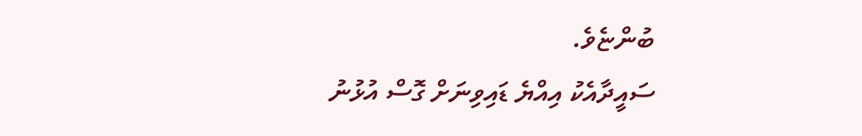ބުންޏެވެ.
ސައީދާއެކު އިއްޔެ ޑައިވިނަށް ގޮސް އުޅުނު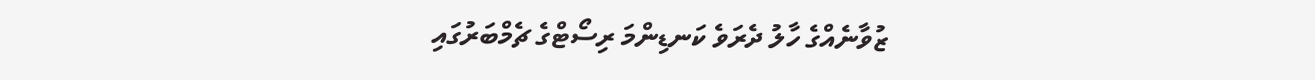ޒުވާނެއްގެ ހާލު ދެރަވެ ކަނޑިންމަ ރިސޯޓްގެ ޗެމްބަރުގައި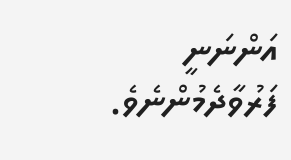އަންނަނީ ފަރުވާދެމުންނެވެ.